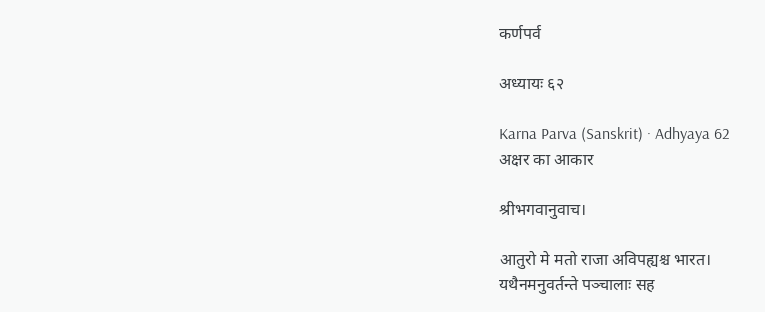कर्णपर्व

अध्यायः ६२

Karna Parva (Sanskrit) · Adhyaya 62
अक्षर का आकार

श्रीभगवानुवाच।

आतुरो मे मतो राजा अविपह्यश्च भारत।
यथैनमनुवर्तन्ते पञ्चालाः सह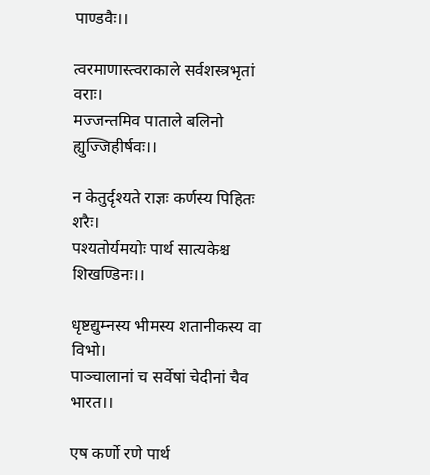पाण्डवैः।।

त्वरमाणास्त्वराकाले सर्वशस्त्रभृतां वराः।
मज्जन्तमिव पाताले बलिनो ह्युज्जिहीर्षवः।।

न केतुर्दृश्यते राज्ञः कर्णस्य पिहितः शरैः।
पश्यतोर्यमयोः पार्थ सात्यकेश्च शिखण्डिनः।।

धृष्टद्युम्नस्य भीमस्य शतानीकस्य वा विभो।
पाञ्चालानां च सर्वेषां चेदीनां चैव भारत।।

एष कर्णो रणे पार्थ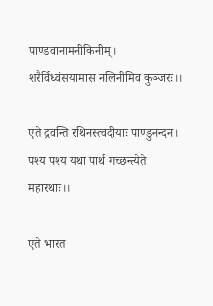पाण्डवानामनीकिनीम्।
शरैर्विध्वंसयामास नलिनीमिव कुञ्जरः।।

एते द्रवन्ति रथिनस्त्वदीयाः पाण्डुनन्दन।
पश्य पश्य यथा पार्थ गच्छन्त्येते महारथाः।।

एते भारत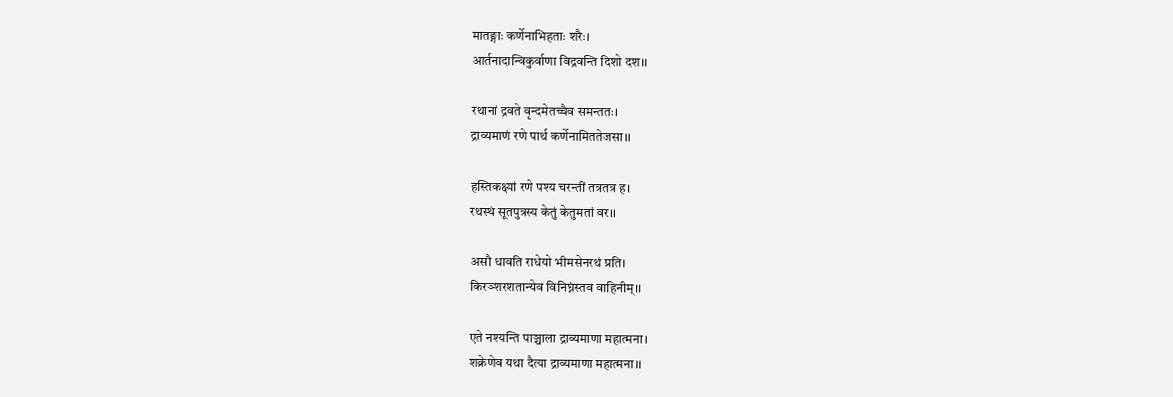मातङ्गाः कर्णेनाभिहताः शरैः।
आर्तनादान्विकुर्वाणा विद्रवन्ति दिशो दश।।

रथानां द्रवते वृन्दमेतच्चैव समन्ततः।
द्राव्यमाणं रणे पार्थ कर्णेनामिततेजसा।।

हस्तिकक्ष्यां रणे पश्य चरन्तीं तत्रतत्र ह।
रथस्थं सूतपुत्रस्य केतुं केतुमतां वर।।

असौ धावति राधेयो भीमसेनरथं प्रति।
किरञ्शरशतान्येव विनिघ्नंस्तव वाहिनीम्।।

एते नश्यन्ति पाञ्चाला द्राव्यमाणा महात्मना।
शक्रेणेव यथा दैत्या द्राव्यमाणा महात्मना।।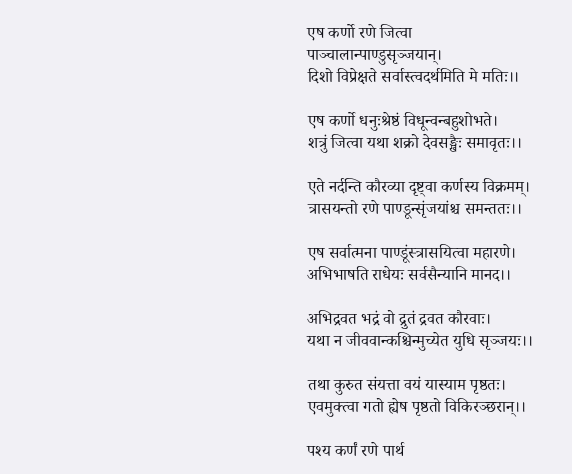एष कर्णो रणे जित्वा पाञ्चालान्पाण्डुसृञ्जयान्।
दिशो विप्रेक्षते सर्वास्त्वदर्थमिति मे मतिः।।

एष कर्णो धनुःश्रेष्ठं विधून्वन्बहुशोभते।
शत्रुं जित्वा यथा शक्रो देवसङ्खैः समावृतः।।

एते नर्दन्ति कौरव्या दृष्ट्वा कर्णस्य विक्रमम्।
त्रासयन्तो रणे पाण्डून्सृंजयांश्च समन्ततः।।

एष सर्वात्मना पाण्डूंस्त्रासयित्वा महारणे।
अभिभाषति राधेयः सर्वसैन्यानि मानद।।

अभिद्रवत भद्रं वो द्रुतं द्रवत कौरवाः।
यथा न जीववान्कश्चिन्मुच्येत युधि सृञ्जयः।।

तथा कुरुत संयत्ता वयं यास्याम पृष्ठतः।
एवमुक्त्वा गतो ह्येष पृष्ठतो विकिरञ्छरान्।।

पश्य कर्णं रणे पार्थ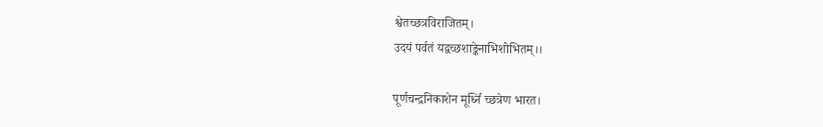श्वेतच्छत्रविराजितम्।
उदयं पर्वतं यद्वच्छशाङ्केनाभिशोभितम्।।

पूर्णचन्द्रनिकाशेन मूर्ध्नि च्छत्रेण भारत।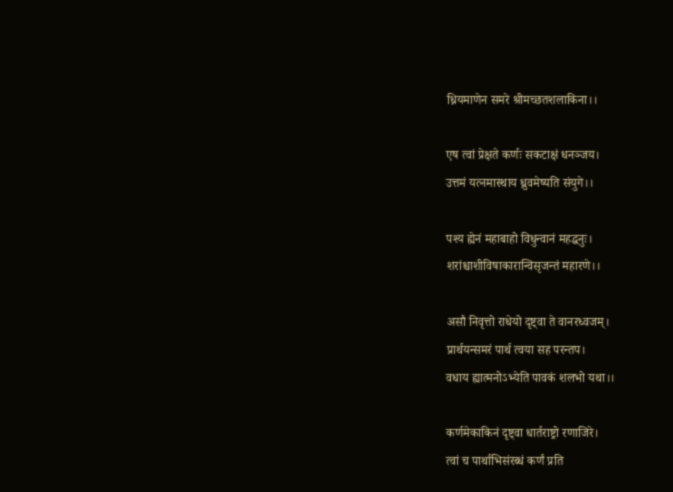ध्रियमाणेन समरे श्रीमच्छतशलाकिना।।

एष त्वां प्रेक्षते कर्णः सकटाक्षं धनञ्जय।
उत्तमं यत्नमास्थाय ध्रुवमेष्यति संयुगे।।

पश्य ह्येनं महाबाहो विधुन्वानं महद्धनुः।
शरांश्चाशीविषाकारान्विसृजन्तं महारणे।।

असौ निवृत्तो राधेयो दृष्ट्वा ते वानरध्वजम्।
प्रार्थयन्समरं पार्थ त्वया सह परन्तप।
वधाय ह्यात्मनोऽभ्येति पावकं शलभो यथा।।

कर्णमेकाकिनं दृष्ट्वा धार्तराष्ट्रो रणाजिरे।
त्वां च पार्थाभिसंरब्धं कर्णं प्रति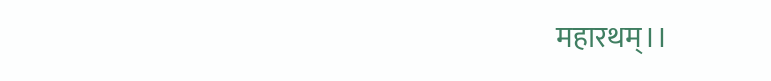महारथम्।।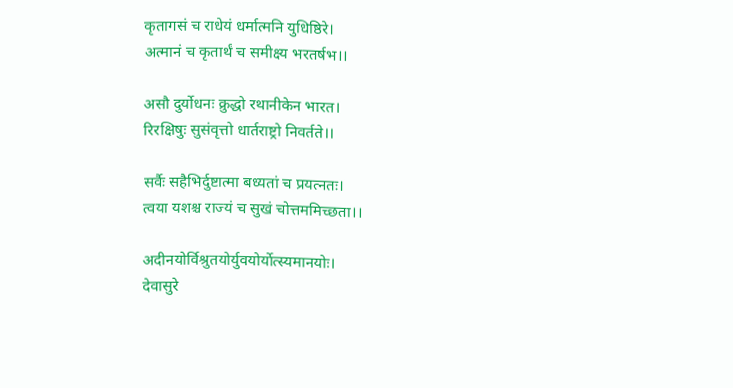कृतागसं च राधेयं धर्मात्मनि युधिष्ठिरे।
अत्मानं च कृतार्थं च समीक्ष्य भरतर्षभ।।

असौ दुर्योधनः क्रुद्धो रथानीकेन भारत।
रिरक्षिषुः सुसंवृत्तो धार्तराष्ट्रो निवर्तते।।

सर्वैः सहैभिर्दुष्टात्मा बध्यतां च प्रयत्नतः।
त्वया यशश्च राज्यं च सुखं चोत्तममिच्छता।।

अदीनयोर्विश्रुतयोर्युवयोर्योत्स्यमानयोः।
देवासुरे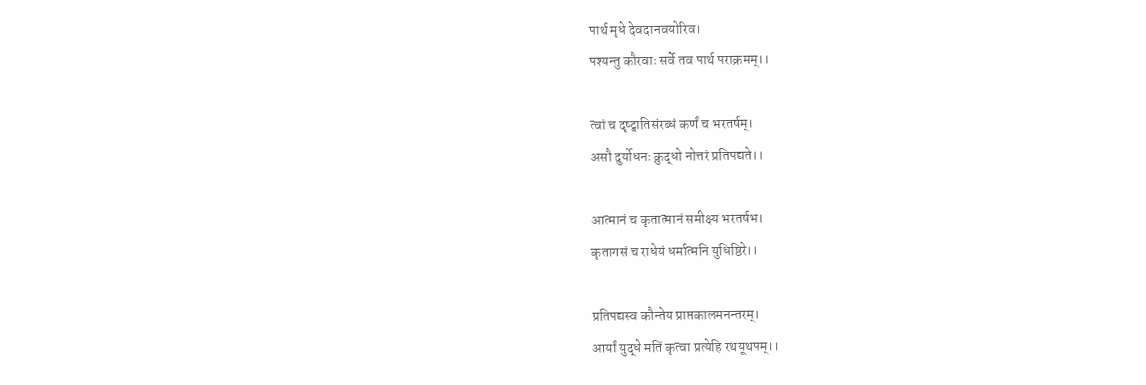पार्थ मृधे देवदानवयोरिव।
पश्यन्तु कौरवाः सर्वे तव पार्थ पराक्रमम्।।

त्वां च दृष्ट्वातिसंरब्धं कर्णं च भरतर्षम्।
असौ दुर्योधनः क्रुद्धो नोत्तरं प्रतिपद्यते।।

आत्मानं च कृतात्मानं समीक्ष्य भरतर्षभ।
कृतागसं च राधेयं धर्मात्मनि युधिष्ठिरे।।

प्रतिपद्यस्व कौन्तेय प्राप्तकालमनन्तरम्।
आर्यां युद्धे मतिं कृत्वा प्रत्येहि रथयूथपम्।।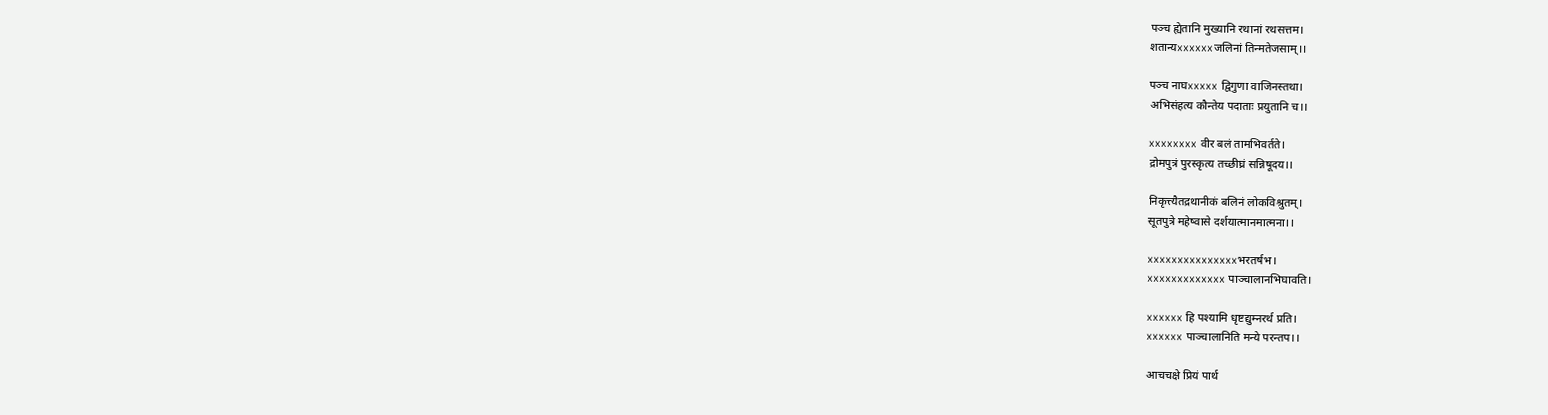पञ्च ह्येतानि मुख्यानि रथानां रथसत्तम।
शतान्यxxxxxxजलिनां तिन्मतेजसाम्।।

पञ्च नाघxxxxx द्विगुणा वाजिनस्तथा।
अभिसंहत्य कौन्तेय पदाताः प्रयुतानि च।।

xxxxxxxx वीर बलं तामभिवर्तते।
द्रोमपुत्रं पुरस्कृत्य तच्छीघ्रं सन्निषूदय।।

निकृत्त्यैतद्रथानीकं बलिनं लोकविश्रुतम्।
सूतपुत्रे महेष्वासे दर्शयात्मानमात्मना।।

xxxxxxxxxxxxxxxभरतर्षभ।
xxxxxxxxxxxxx पाञ्चालानभिघावति।

xxxxxx हि पश्यामि धृष्टद्युम्नरर्थ प्रति।
xxxxxx पाञ्चालानिति मन्ये परन्तप।।

आचचक्षे प्रियं पार्थ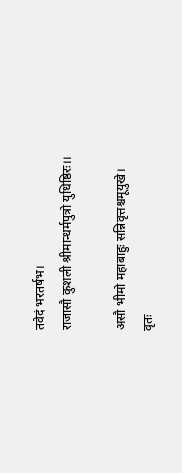तवेदं भरतर्षभ।
राजासौ कुशली श्रीमान्धर्मपुत्रो युधिष्ठिरः।।

असौ भीमो महाबाहुः सन्निवृत्तश्चमूयुखे।
वृतः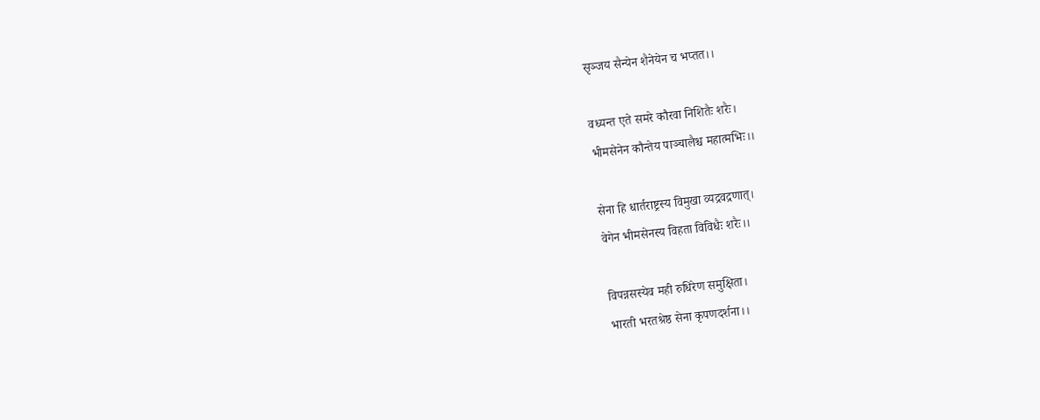सृञ्जय सैन्येन शैनेयेन च भप्तत।।

वध्यन्त एते समरे कौरवा निशितैः शरैः।
भीमसेनेन कौन्तेय पाञ्चालैश्च महात्मभिः।।

सेना हि धार्तराष्ट्रस्य विमुखा व्यद्रवद्रणात्।
वेगेन भीमसेनस्य विहता विविधैः शरैः।।

विपन्नसस्येव मही रुधिरेण समुक्षिता।
भारती भरतश्रेष्ठ सेना कृपणदर्शना।।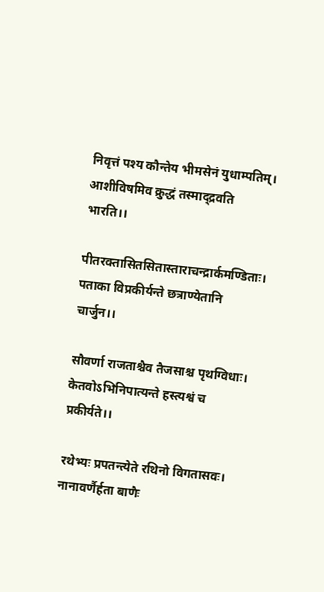निवृत्तं पश्य कौन्तेय भीमसेनं युधाम्पतिम्।
आशीविषमिव क्रुद्धं तस्माद्द्रवति भारति।।

पीतरक्तासितसितास्ताराचन्द्रार्कमण्डिताः।
पताका विप्रकीर्यन्ते छत्राण्येतानि चार्जुन।।

सौवर्णा राजताश्चैव तैजसाश्च पृथग्विधाः।
केतवोऽभिनिपात्यन्ते हस्त्यश्वं च प्रकीर्यते।।

रथेभ्यः प्रपतन्त्येते रथिनो विगतासवः।
नानावर्णैर्हता बाणैः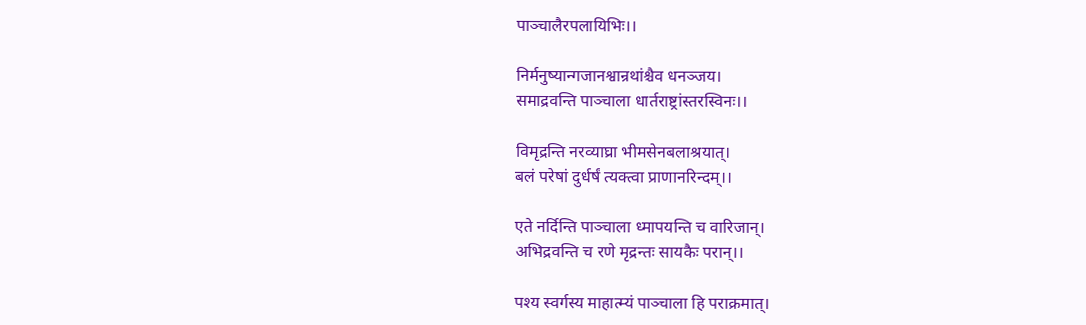पाञ्चालैरपलायिभिः।।

निर्मनुष्यान्गजानश्वान्रथांश्चैव धनञ्जय।
समाद्रवन्ति पाञ्चाला धार्तराष्ट्रांस्तरस्विनः।।

विमृद्रन्ति नरव्याघ्रा भीमसेनबलाश्रयात्।
बलं परेषां दुर्धर्षं त्यक्त्वा प्राणानरिन्दम्।।

एते नर्दिन्ति पाञ्चाला ध्मापयन्ति च वारिजान्।
अभिद्रवन्ति च रणे मृद्रन्तः सायकैः परान्।।

पश्य स्वर्गस्य माहात्म्यं पाञ्चाला हि पराक्रमात्।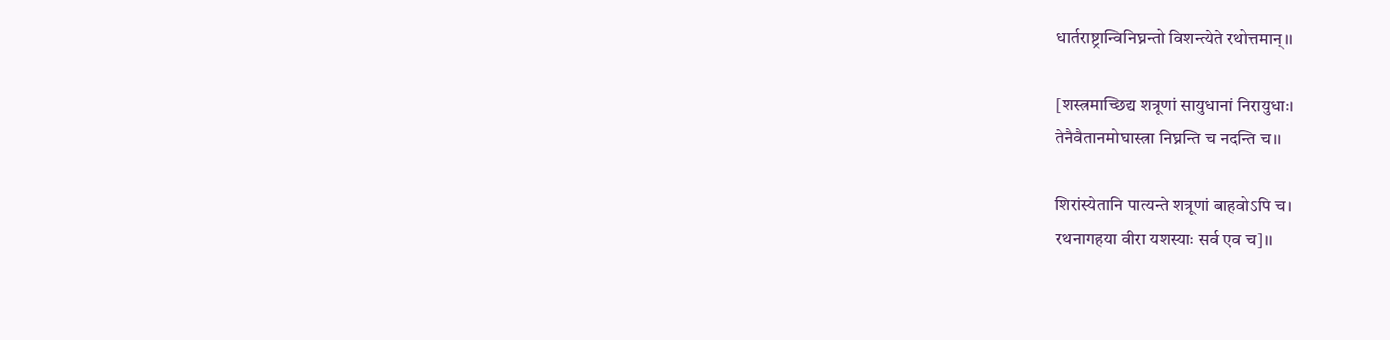धार्तराष्ट्रान्विनिघ्नन्तो विशन्त्येते रथोत्तमान्।।

[शस्त्रमाच्छिद्य शत्रूणां सायुधानां निरायुधाः।
तेनैवैतानमोघास्त्रा निघ्नन्ति च नदन्ति च।।

शिरांस्येतानि पात्यन्ते शत्रूणां बाहवोऽपि च।
रथनागहया वीरा यशस्याः सर्व एव च]।।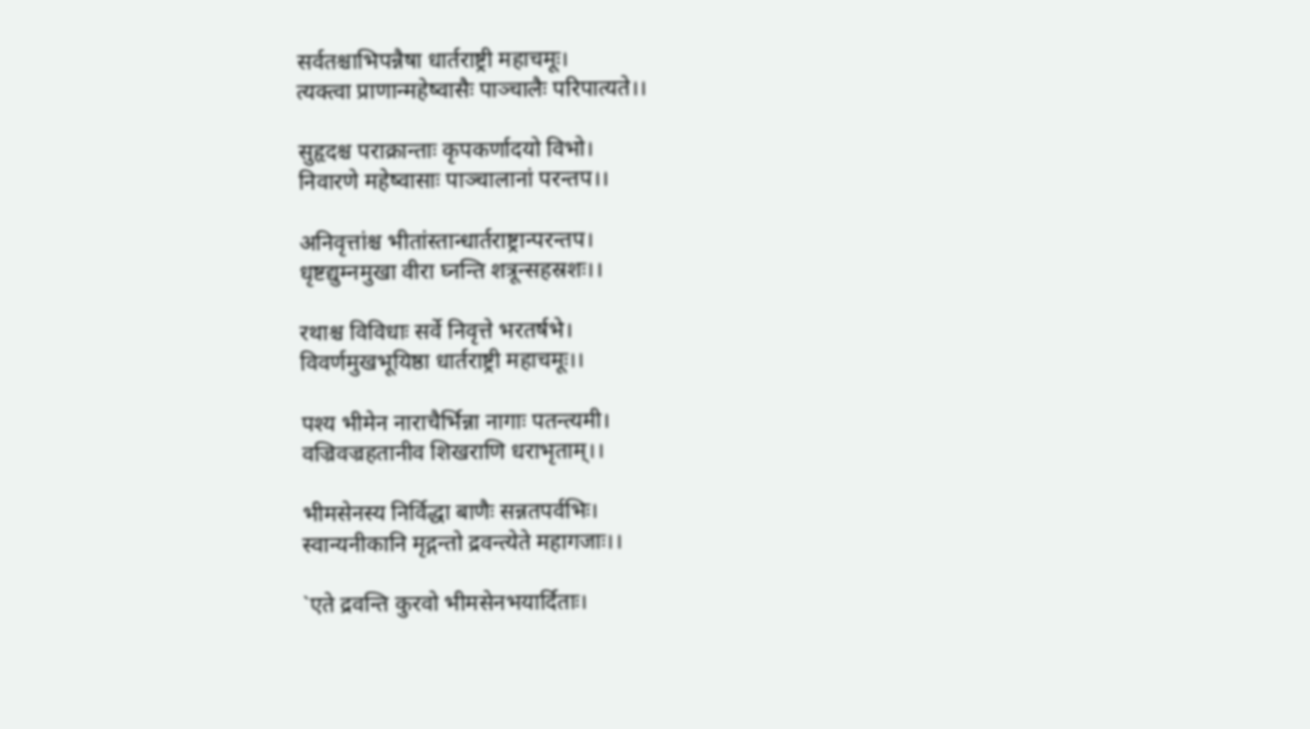सर्वतश्चाभिपन्नैषा धार्तराष्ट्री महाचमूः।
त्यक्त्वा प्राणान्महेष्वासैः पाञ्चालैः परिपात्यते।।

सुहृदश्च पराक्रान्ताः कृपकर्णादयो विभो।
निवारणे महेष्वासाः पाञ्चालानां परन्तप।।

अनिवृत्तांश्च भीतांस्तान्धार्तराष्ट्रान्परन्तप।
धृष्टद्युम्नमुखा वीरा घ्नन्ति शत्रून्सहस्रशः।।

रथाश्च विविधाः सर्वे निवृत्ते भरतर्षभे।
विवर्णमुखभूयिष्ठा धार्तराष्ट्री महाचमूः।।

पश्य भीमेन नाराचैर्भिन्ना नागाः पतन्त्यमी।
वज्रिवज्रहतानीव शिखराणि धराभृताम्।।

भीमसेनस्य निर्विद्धा बाणैः सन्नतपर्वभिः।
स्वान्यनीकानि मृद्गन्तो द्रवन्त्येते महागजाः।।

`एते द्रवन्ति कुरवो भीमसेनभयार्दिताः।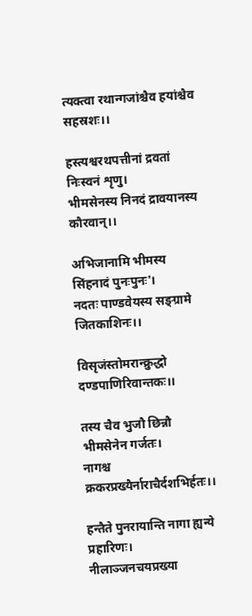त्यक्त्वा रथान्गजांश्चैव हयांश्चैव सहस्रशः।।

हस्त्यश्वरथपत्तीनां द्रवतां निःस्वनं शृणु।
भीमसेनस्य निनदं द्रावयानस्य कौरवान्।।

अभिजानामि भीमस्य सिंहनादं पुनःपुनः'।
नदतः पाण्डवेयस्य सङ्ग्रामे जितकाशिनः।।

विसृजंस्तोमरान्क्रुद्धो दण्डपाणिरिवान्तकः।।

तस्य चैव भुजौ छिन्नौ भीमसेनेन गर्जतः।
नागश्च क्रकरप्रख्यैर्नाराचैर्दशभिर्हतः।।

हन्तैते पुनरायान्ति नागा ह्यन्ये प्रहारिणः।
नीलाञ्जनचयप्रख्या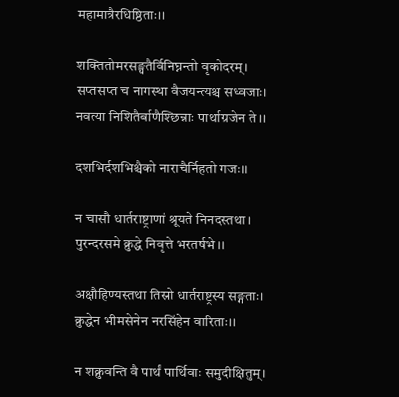महामात्रैरधिष्ठिताः।।

शक्तितोमरसङ्घतैर्विनिघ्नन्तो वृकोदरम्।
सप्तसप्त च नागस्था वैजयन्त्यश्च सध्वजाः।
नवत्या निशितैर्बाणैश्छिन्नाः पार्थाग्रजेन ते।।

दशभिर्दशभिश्चैको नाराचैर्निहतो गजः।।

न चासौ धार्तराष्ट्राणां श्रूयते निनदस्तथा।
पुरन्दरसमे क्रुद्धे निवृत्ते भरतर्षभे।।

अक्षौहिण्यस्तथा तिस्रो धार्तराष्ट्रस्य सङ्गताः।
क्रुद्धेन भीमसेनेन नरसिंहेन वारिताः।।

न शक्नुवन्ति वै पार्थं पार्थिवाः समुदीक्षितुम्।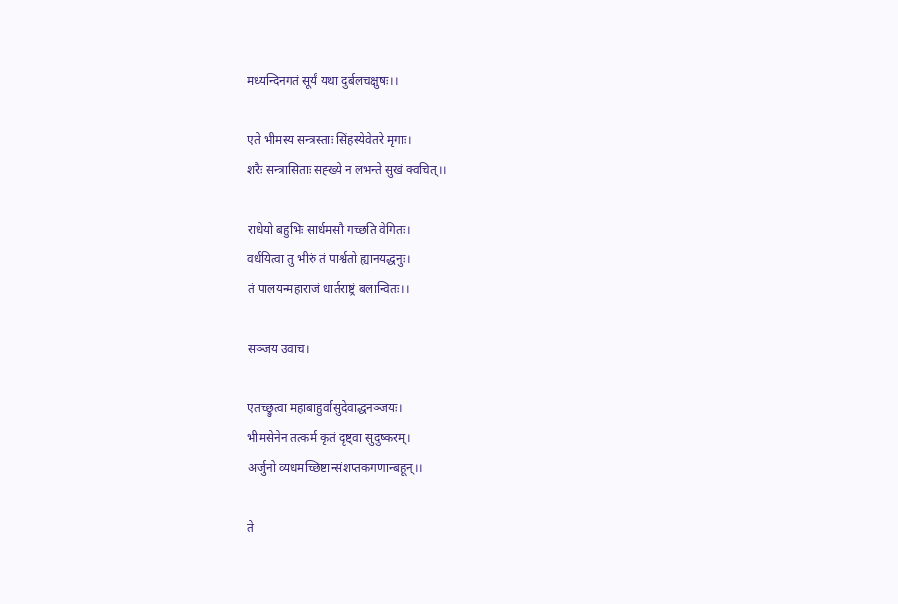मध्यन्दिनगतं सूर्यं यथा दुर्बलचक्षुषः।।

एते भीमस्य सन्त्रस्ताः सिंहस्येवेतरे मृगाः।
शरैः सन्त्रासिताः सह्ख्ये न लभन्ते सुखं क्वचित्।।

राधेयो बहुभिः सार्धमसौ गच्छति वेगितः।
वर्धयित्वा तु भीरुं तं पार्श्वतो ह्यानयद्धनुः।
तं पालयन्महाराजं धार्तराष्ट्रं बलान्वितः।।

सञ्जय उवाच।

एतच्छ्रुत्वा महाबाहुर्वासुदेवाद्धनञ्जयः।
भीमसेनेन तत्कर्म कृतं दृष्ट्वा सुदुष्करम्।
अर्जुनो व्यधमच्छिष्टान्संशप्तकगणान्बहून्।।

ते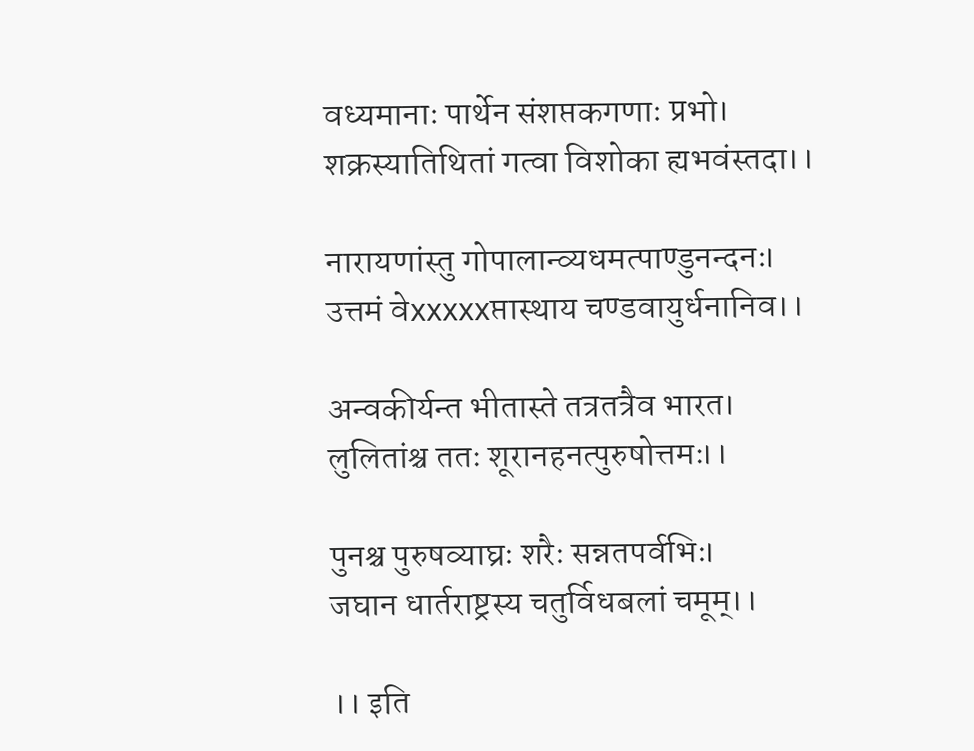वध्यमानाः पार्थेन संशप्तकगणाः प्रभो।
शक्रस्यातिथितां गत्वा विशोका ह्यभवंस्तदा।।

नारायणांस्तु गोपालान्व्यधमत्पाण्डुनन्दनः।
उत्तमं वेxxxxxप्तास्थाय चण्डवायुर्धनानिव।।

अन्वकीर्यन्त भीतास्ते तत्रतत्रैव भारत।
लुलितांश्च ततः शूरानहनत्पुरुषोत्तमः।।

पुनश्च पुरुषव्याघ्रः शरैः सन्नतपर्वभिः।
जघान धार्तराष्ट्रस्य चतुर्विधबलां चमूम्।।

।। इति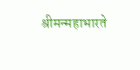श्रीमन्महाभारते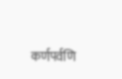कर्णपर्वणि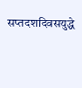सप्तदशदिवसयुद्धे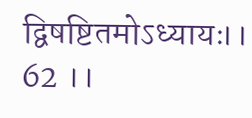द्विषष्टितमोऽध्यायः।। 62 ।।